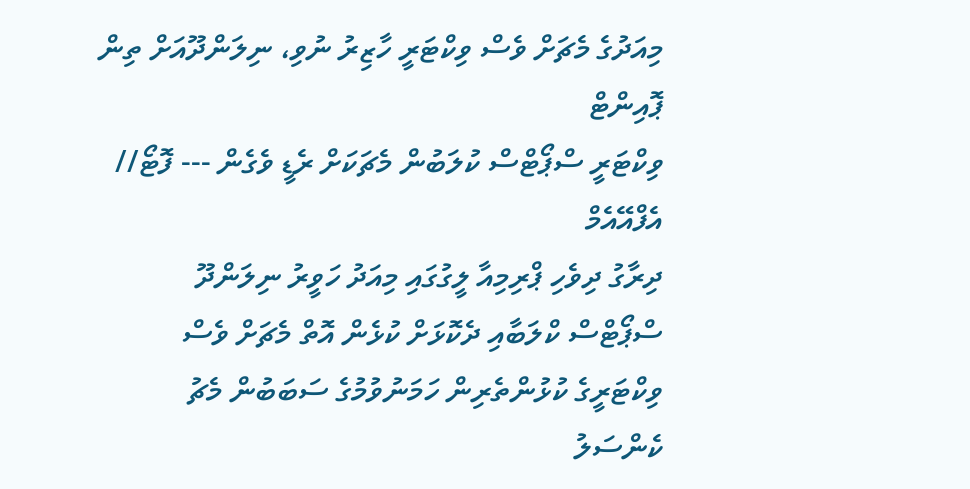މިއަދުގެ މެޗަށް ވެސް ވިކްޓަރީ ހާޒިރު ނުވި، ނިލަންދޫއަށް ތިން ޕޮއިންޓް
ވިކްޓަރީ ސްޕޯޓްސް ކުލަބުން މެޗަކަށް ރެޑީ ވެގެން --- ފޮޓޯ// އެފްއޭއެމް
ދިރާގު ދިވެހި ޕްރިމިއާ ލީގުގައި މިއަދު ހަވީރު ނިލަންދޫ ސްޕޯޓްސް ކްލަބާއި ދެކޮޅަށް ކުޅެން އޮތް މެޗަށް ވެސް ވިކްޓަރީގެ ކުޅުންތެރިން ހަމަނުވުމުގެ ސަބަބުން މެޗު ކެންސަލު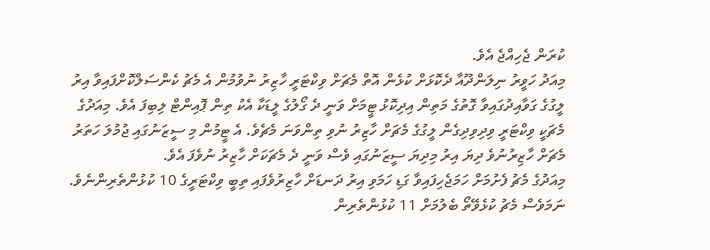ކުރަން ޖެހިއްޖެ އެވެ.
މިއަދު ހަވީރު ނިލަންދޫއާ ދެކޮޅަށް ކުޅެން އޮތް މެޗަށް ވިކްޓަރީ ހާޒިރު ނުވުމުން އެ މެޗު ކެންސަލްކޮށްފައިވާ އިރު ލީގުގެ ގަވާއިދުގައިވާ ގޮތުގެ މަތިން އިދިކޮޅު ޓީމަށް ވަނީ ދެ ގޯލުގެ ލީޑަކާ އެކު ތިން ޕޮއިންޓް ލިބިފަ އެވެ. މިއަދުގެ މެޗަކީ ވިކްޓަރީ ވިދިވިދިގެން ލީގުގެ މެޗަށް ހާޒިރު ނުވި ތިންވަނަ މެޗެވެ. އެ ޓީމުން މި ސީޒަނުގައި ޖުމުލަ ހަތަރު މެޗަށް ހާޒިރުނުވެ ދިޔަ އިރު މިދިޔަ ސީޒަނުގައި ވެސް ވަނީ ދެ މެޗަކަށް ހާޒިރު ނުވެފަ އެވެ.
މިއަދުގެ މެޗު ފެށުމަށް ހަމަޖެހިފައިވާ ގަޑި ހަމަވި އިރު ދަނޑަށް ހާޒިރުވެފައި ތިބީ ވިކްޓަރީގެ 10 ކުޅުންތެރިންނެވެ. ނަމަވެސް މެޗު ކުޅެވޭތޯ ބެލުމަށް 11 ކުޅުންތެރިން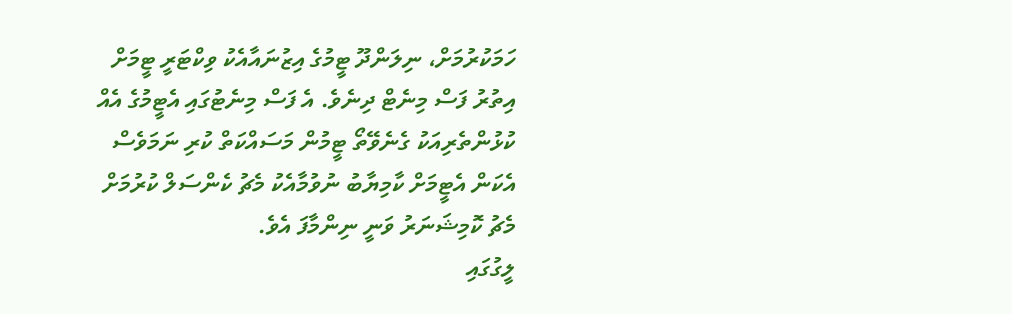ހަމަކުރުމަށް، ނިލަންދޫ ޓީމުގެ އިޒުނައާއެކު ވިކްޓަރީ ޓީމަށް އިތުރު ފަސް މިނެޓް ދިނެވެ. އެ ފަސް މިނެޓުގައި އެޓީމުގެ އެއް ކުޅުންތެރިއަކު ގެނެވޭތޯ ޓީމުން މަސައްކަތް ކުރި ނަމަވެސް އެކަން އެޓީމަށް ކާމިޔާބު ނުވުމާއެކު މެޗު ކެންސަލް ކުރުމަށް މެޗު ކޮމިޝަނަރު ވަނީ ނިންމާފަ އެވެ.
ލީގުގައި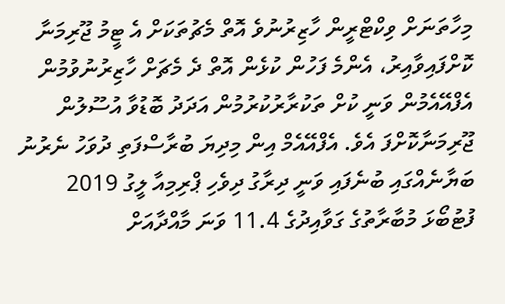މިހާތަނަށް ވިކްޓްރީން ހާޒިރުނުވެ އޮތް މެޗުތަކަށް އެ ޓީމު ޖޫރިމަނާ ކޮށްފައިވާއިރު، އެންމެ ފަހުން ކުޅެން އޮތް ދެ މެޗަށް ހާޒިރުނުވުމުން އެފްއޭއެމުން ވަނީ ކުށް ތަކުރާރުކުރުމުން އަދަދު ބޮޑުވާ އުސޫލުން ޖޫރިމަނާކޮށްފަ އެވެ. އެފްއޭއެމް އިން މިދިޔަ ބުރާސްފަތި ދުވަހު ނެރުނު ބަޔާނެއްގައި ބުނެފައި ވަނީ ދިރާގު ދިވެހި ޕްރިމިއާ ލީގު 2019 ފުޓުބޯޅަ މުބާރާތުގެ ގަވާއިދުގެ 11.4 ވަނަ މާއްދާއަށް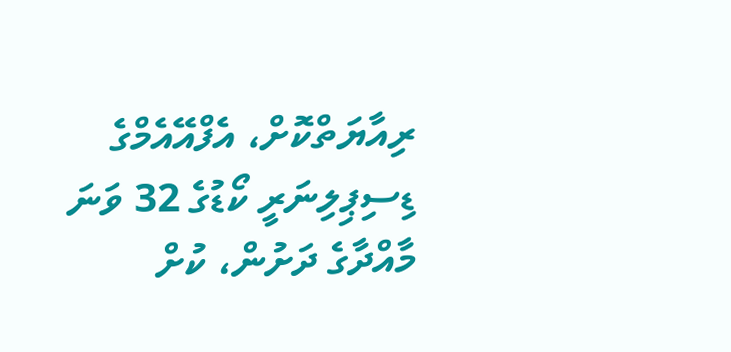ރިއާޔަތްކޮށް، އެފްއޭއެމްގެ ޑިސިޕިލިނަރީ ކޯޑުގެ 32 ވަނަ މާއްދާގެ ދަށުން، ކުށް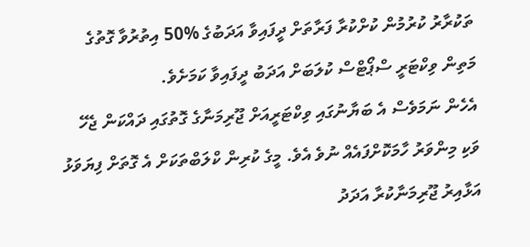ތަކުރާރު ކުރުމުން ކުށްކުރާ ފަރާތަށް ދީފައިވާ އަދަބުގެ %50 އިތުރުވާ ގޮތުގެ މަތިން ވިކްޓަރީ ސްޕޯޓްސް ކުލަބަށް އަދަބު ދީފައިވާ ކަމަށެވެ.
އެހެން ނަމަވެސް އެ ބަޔާނުގައި ވިކްޓަރީއަށް ޖޫރިމަނާގެ ގޮތުގައި ދައްކަން ޖެހޭ ވަކި މިންވަރު ހާމަކޮށްފައެއް ނުވެ އެވެ. މީގެ ކުރިން ކްލަބްތަކަށް އެ ގޮތަށް ފިޔަވަޅު އަޅާއިރު ޖޫރިމަނާކުރާ އަދަދު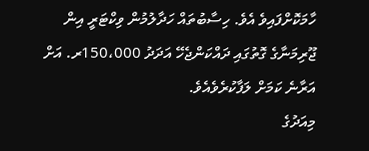ހާމަކޮށްފައިވެ އެވެ. ހިސާބުތައް ހަދާލުމުން ވިކްޓަރީ އިން ޖޫރިމަނާގެ ގޮތުގައި ދައްކަންޖެހޭ އަދަދު 150،000ރ. އަށް އަރާނެ ކަމަށް ލަފާކުރެވެއެވެ.
މިއަދުގެ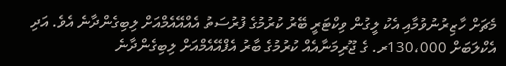މެޗަށް ހާޒިރުނުވުމާއި އެކު ލީގުން ވިކްޓަރީ ބޭރު ކުރުމުގެ ފުރުސަތު އެއްއޭއެމްއަށް ލިބިގެންދާނެ އެވެ. އަދި އެކްލަބަށް 130،000ރ. ގެ ޖޫރިމަނާއެއް ކުރުމުގެ ބާރު އެފްއޭއެމްއަށް ލިބިގެންދާނެ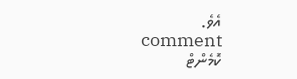އެވެ.
comment ކޮމެންޓް